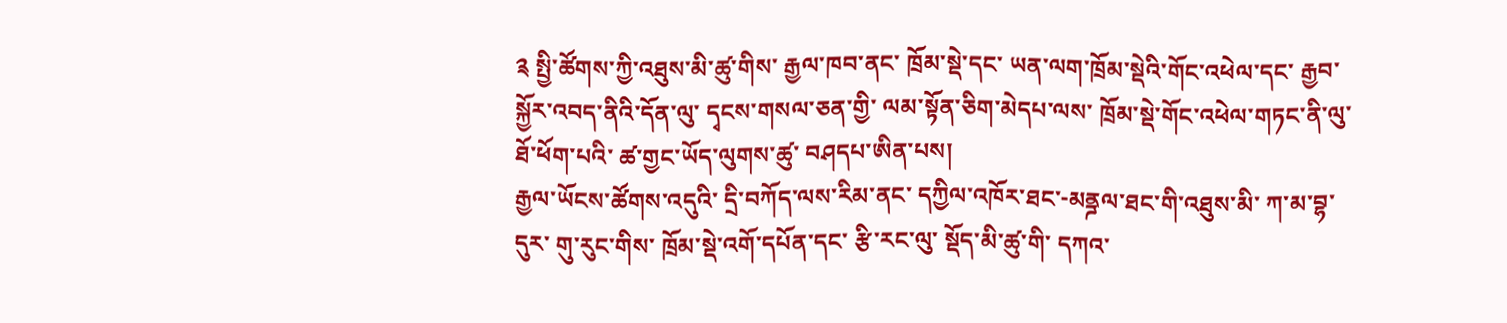༉ སྤྱི་ཚོགས་ཀྱི་འཐུས་མི་ཚུ་གིས་ རྒྱལ་ཁབ་ནང་ ཁྲོམ་སྡེ་དང་ ཡན་ལག་ཁྲོམ་སྡེའི་གོང་འཕེལ་དང་ རྒྱབ་སྐྱོར་འབད་ནིའི་དོན་ལུ་ དྭངས་གསལ་ཅན་གྱི་ ལམ་སྟོན་ཅིག་མེདཔ་ལས་ ཁྲོམ་སྡེ་གོང་འཕེལ་གཏང་ནི་ལུ་ ཐོ་ཕོག་པའི་ ཚ་གྱང་ཡོད་ལུགས་ཚུ་ བཤདཔ་ཨིན་པས།
རྒྱལ་ཡོངས་ཚོགས་འདུའི་ དྲི་བཀོད་ལས་རིམ་ནང་ དཀྱིལ་འཁོར་ཐང་-མནྜལ་ཐང་གི་འཐུས་མི་ ཀ་མ་བྷ་དུར་ གུ་རུང་གིས་ ཁྲོམ་སྡེ་འགོ་དཔོན་དང་ རྩི་རང་ལུ་ སྡོད་མི་ཚུ་གི་ དཀའ་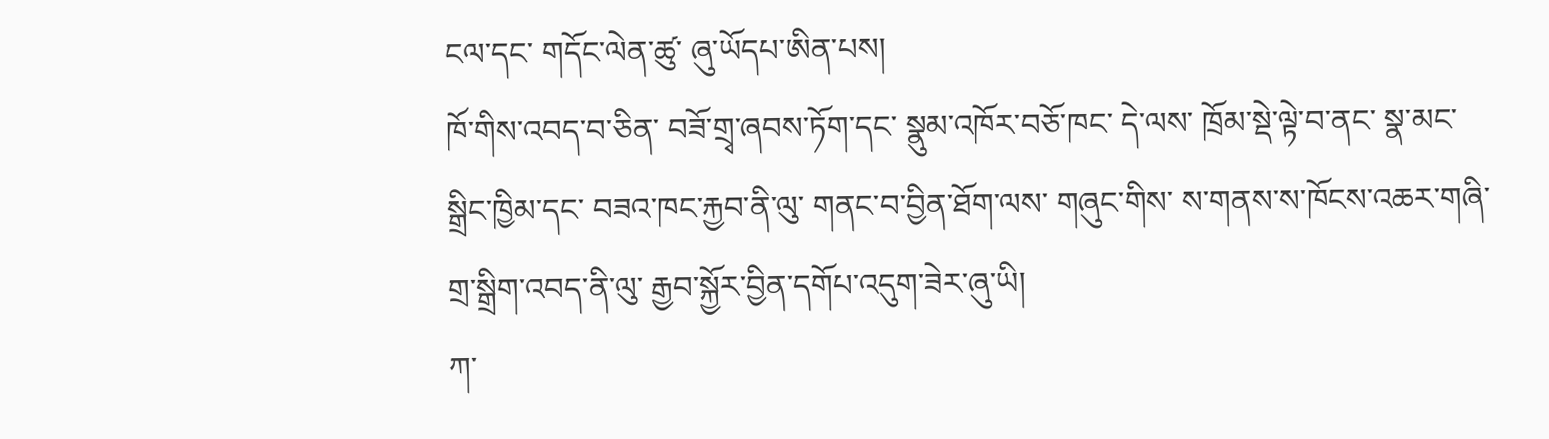ངལ་དང་ གདོང་ལེན་ཚུ་ ཞུ་ཡོདཔ་ཨིན་པས།
ཁོ་གིས་འབད་བ་ཅིན་ བཟོ་གྲྭ་ཞབས་ཏོག་དང་ སྣུམ་འཁོར་བཅོ་ཁང་ དེ་ལས་ ཁྲོམ་སྡེ་ལྟེ་བ་ནང་ སྣ་མང་སྒྲིང་ཁྱིམ་དང་ བཟའ་ཁང་རྐྱབ་ནི་ལུ་ གནང་བ་བྱིན་ཐོག་ལས་ གཞུང་གིས་ ས་གནས་ས་ཁོངས་འཆར་གཞི་ གྲ་སྒྲིག་འབད་ནི་ལུ་ རྒྱབ་སྐྱོར་བྱིན་དགོཔ་འདུག་ཟེར་ཞུ་ཡི།
ཀ་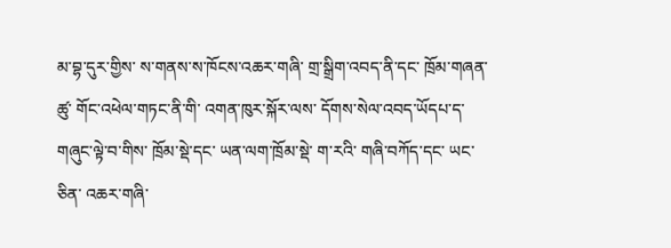མ་བྷ་དུར་གྱིས་ ས་གནས་ས་ཁོངས་འཆར་གཞི་ གྲ་སྒྲིག་འབད་ནི་དང་ ཁྲོམ་གཞན་ཚུ་ གོང་འཕེལ་གཏང་ནི་གི་ འགན་ཁུར་སྐོར་ལས་ དོགས་སེལ་འབད་ཡོདཔ་ད་ གཞུང་ལྟེ་བ་གིས་ ཁྲོམ་སྡེ་དང་ ཡན་ལག་ཁྲོམ་སྡེ་ ག་རའི་ གཞི་བཀོད་དང་ ཡང་ཅིན་ འཆར་གཞི་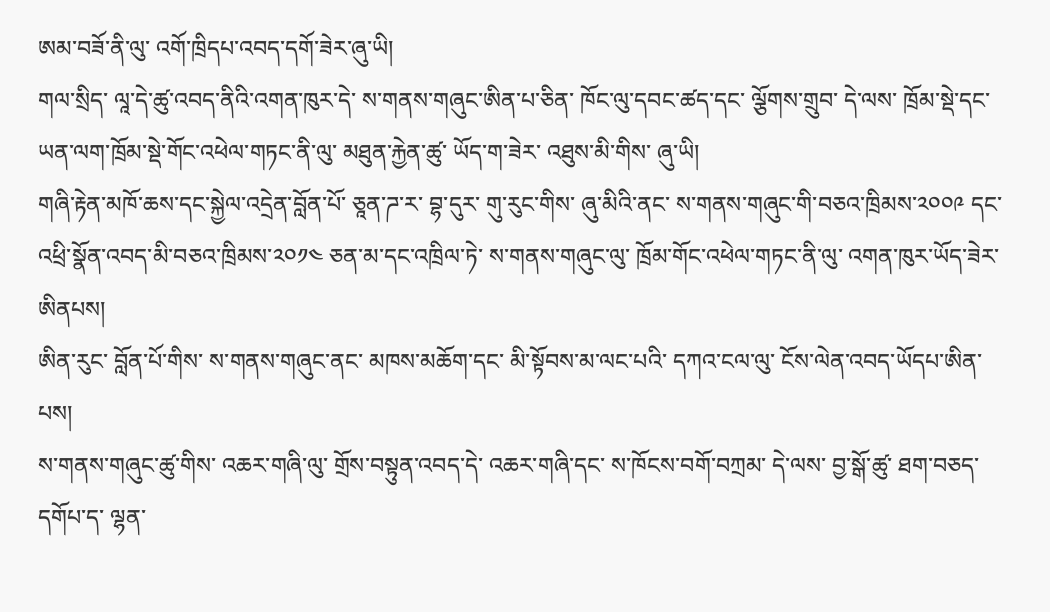ཨམ་བཟོ་ནི་ལུ་ འགོ་ཁྲིདཔ་འབད་དགོ་ཟེར་ཞུ་ཡི།
གལ་སྲིད་ ལཱ་དེ་ཚུ་འབད་ནིའི་འགན་ཁུར་དེ་ ས་གནས་གཞུང་ཨིན་པ་ཅིན་ ཁོང་ལུ་དབང་ཚད་དང་ ལྕོགས་གྲུབ་ དེ་ལས་ ཁྲོམ་སྡེ་དང་ ཡན་ལག་ཁྲོམ་སྡེ་གོང་འཕེལ་གཏང་ནི་ལུ་ མཐུན་རྐྱེན་ཚུ་ ཡོད་ག་ཟེར་ འཐུས་མི་གིས་ ཞུ་ཡི།
གཞི་རྟེན་མཁོ་ཆས་དང་སྐྱེལ་འདྲེན་བློན་པོ་ ཅཱན་ཌ་ར་ བྷ་དུར་ གུ་རུང་གིས་ ཞུ་མིའི་ནང་ ས་གནས་གཞུང་གི་བཅའ་ཁྲིམས་༢༠༠༩ དང་ འཕྲི་སྣོན་འབད་མི་བཅའ་ཁྲིམས་༢༠༡༤ ཅན་མ་དང་འཁྲིལ་ཏེ་ ས་གནས་གཞུང་ལུ་ ཁྲོམ་གོང་འཕེལ་གཏང་ནི་ལུ་ འགན་ཁུར་ཡོད་ཟེར་ཨིནཔས།
ཨིན་རུང་ བློན་པོ་གིས་ ས་གནས་གཞུང་ནང་ མཁས་མཆོག་དང་ མི་སྟོབས་མ་ལང་པའི་ དཀའ་ངལ་ལུ་ ངོས་ལེན་འབད་ཡོདཔ་ཨིན་པས།
ས་གནས་གཞུང་ཚུ་གིས་ འཆར་གཞི་ལུ་ གྲོས་བསྟུན་འབད་དེ་ འཆར་གཞི་དང་ ས་ཁོངས་བགོ་བཀྲམ་ དེ་ལས་ བྱ་སྒོ་ཚུ་ ཐག་བཅད་དགོཔ་ད་ ལྷན་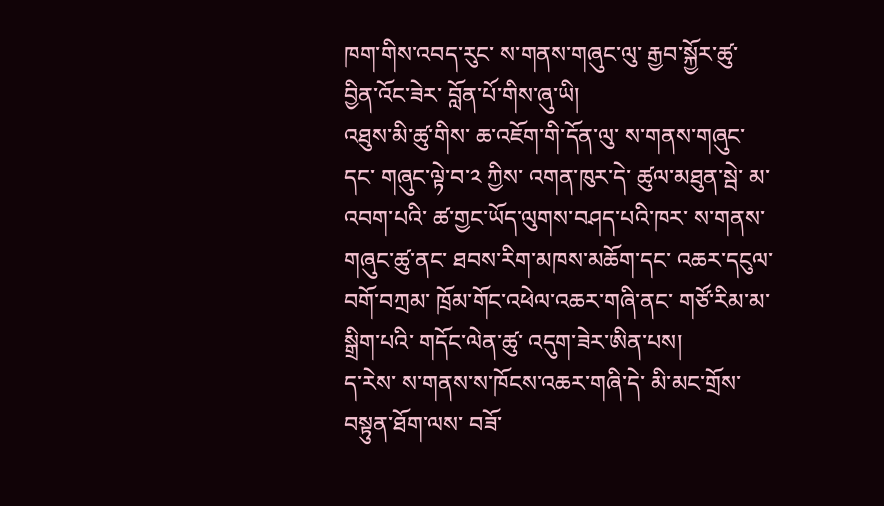ཁག་གིས་འབད་རུང་ ས་གནས་གཞུང་ལུ་ རྒྱབ་སྐྱོར་ཚུ་ བྱིན་འོང་ཟེར་ བློན་པོ་གིས་ཞུ་ཡི།
འཐུས་མི་ཚུ་གིས་ ཆ་འཇོག་གི་དོན་ལུ་ ས་གནས་གཞུང་དང་ གཞུང་ལྟེ་བ་༢ ཀྱིས་ འགན་ཁུར་དེ་ ཚུལ་མཐུན་སྦེ་ མ་འབག་པའི་ ཚ་གྱང་ཡོད་ལུགས་བཤད་པའི་ཁར་ ས་གནས་གཞུང་ཚུ་ནང་ ཐབས་རིག་མཁས་མཆོག་དང་ འཆར་དངུལ་བགོ་བཀྲམ་ ཁྲོམ་གོང་འཕེལ་འཆར་གཞི་ནང་ གཙོ་རིམ་མ་སྒྲིག་པའི་ གདོང་ལེན་ཚུ་ འདུག་ཟེར་ཨིན་པས།
ད་རེས་ ས་གནས་ས་ཁོངས་འཆར་གཞི་དེ་ མི་མང་གྲོས་བསྟུན་ཐོག་ལས་ བཟོ་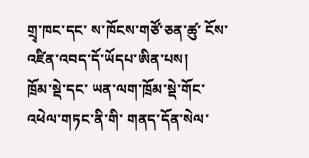གྲྭ་ཁང་དང་ ས་ཁོངས་གཙོ་ཅན་ཚུ་ ངོས་འཛིན་འབད་དོ་ཡོདཔ་ཨིན་པས།
ཁྲོམ་སྡེ་དང་ ཡན་ལག་ཁྲོམ་སྡེ་གོང་འཕེལ་གཏང་ནི་གི་ གནད་དོན་སེལ་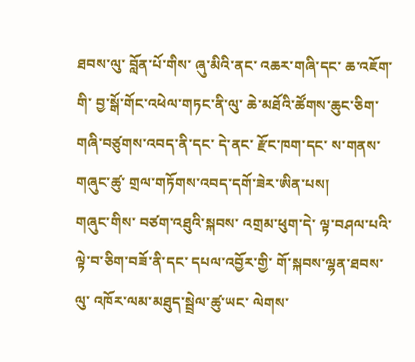ཐབས་ལུ་ བློན་པོ་གིས་ ཞུ་མིའི་ནང་ འཆར་གཞི་དང་ ཆ་འཇོག་གི་ བྱ་སྒོ་གོང་འཕེལ་གཏང་ནི་ལུ་ ཆེ་མཐོའི་ཚོགས་ཆུང་ཅིག་ གཞི་བཙུགས་འབད་ནི་དང་ དེ་ནང་ རྫོང་ཁག་དང་ ས་གནས་གཞུང་ཚུ་ གྲལ་གཏོགས་འབད་དགོ་ཟེར་ཨིན་པས།
གཞུང་གིས་ བཙག་འཐུའི་སྐབས་ འགྲམ་ཕུག་དེ་ ལྟ་བཤལ་པའི་ ལྟེ་བ་ཅིག་བཟོ་ནི་དང་ དཔལ་འབྱོར་གྱི་ གོ་སྐབས་ལྷན་ཐབས་ལུ་ འཁོར་ལམ་མཐུད་སྦྲེལ་ཚུ་ཡང་ ལེགས་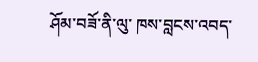ཤོམ་བཟོ་ནི་ལུ་ ཁས་བླངས་འབད་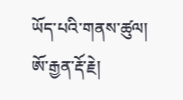ཡོད་པའི་གནས་ཚུལ།
ཨོ་རྒྱན་རྡོ་རྗེ།